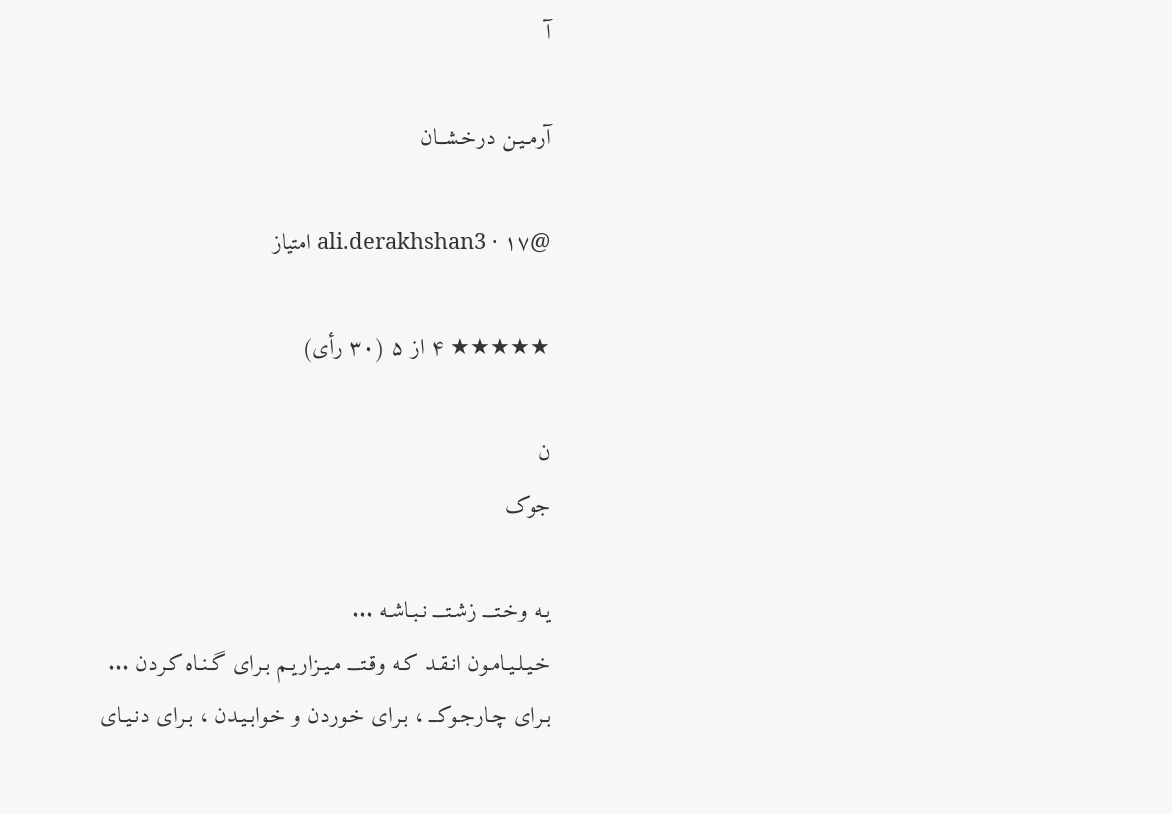آ

آرمـیـن درخـشــان

@ali.derakhshan3 · ۱۷ امتیاز

★★★★★ ۴ از ۵ (۳۰ رأی)

ن
جوک

یـه وخـتـــ زشـتـــ نـبـاشـه ...
خـیـلـیـامـون انـقـد کـه وقـتـــ مـیـزاریـم بـرای گـنـاه‌ کـردن ...
بـرای چـارجـوکــ ، بـرای خـوردن و خـوابـیـدن ، بـرای دنـیـای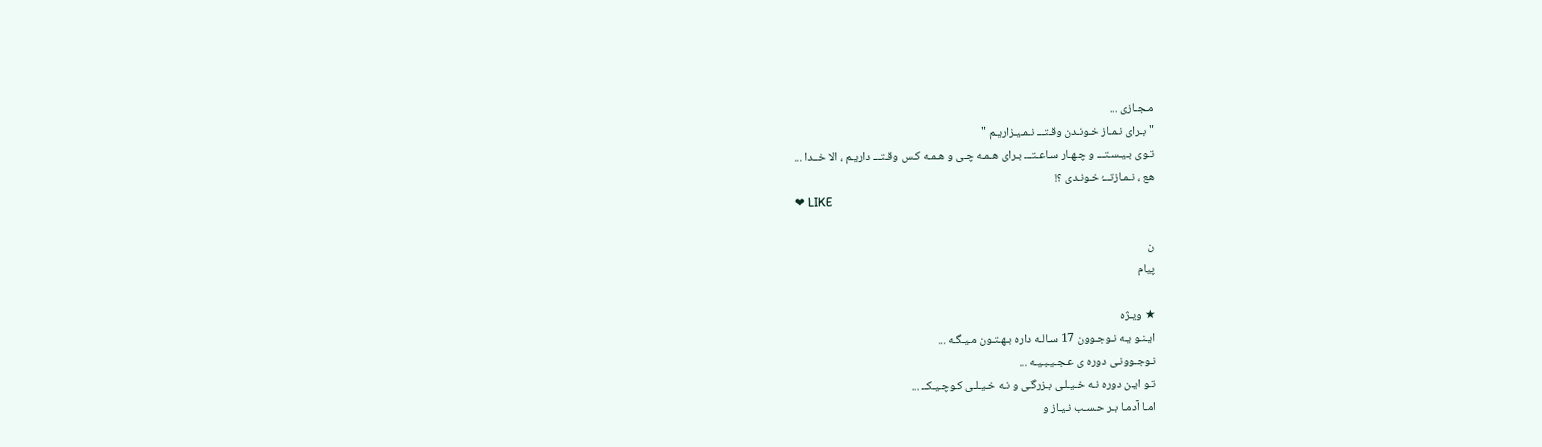مـجـازی ...
" بـرای نـمـاز خـونـدن وقـتـــ نـمـیـزاریـم "
تـوی بـیـسـتـــ و چـهـار سـاعـتـــ بـرای هـمـه چـی و هـمـه کـس وقـتـــ داریـم ، الا خــدا ...
هع ، نـمـازتـــُ خـونـدی ؟!
❤ LIKE

ن
پیام

★ ویـژه
ایـنـو یـه نـوجـوون 17 سـالـه داره بـهـتـون مـیـگـه ...
نـوجـوونـی دوره ی عـجـیـبـیـه ...
تـو ایـن دوره نـه خـیـلـی بـزرگـی و نـه خـیـلـی کـوچـیـکــ ...
امـا آدمـا بـر حـسـب نـیـاز و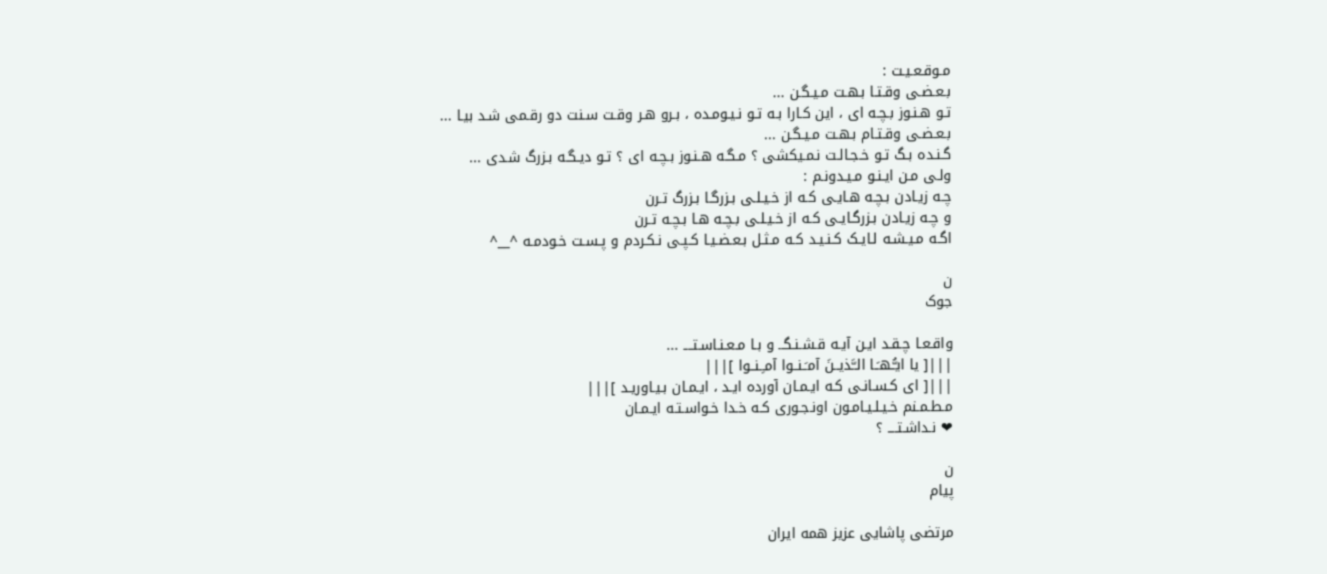مـوقـعـیـت :
بـعـضـی وقـتـا بـهـت مـیـگـن ...
تـو هـنـوز بـچـه ای ، این کـارا بـه تـو نـیـومـده ، بـرو هـر وقـت سـنت دو رقـمی شـد بیـا ...
بـعـضـی وقـتـام بـهـت مـیـگـن ...
گـنـده بـگ تـو خـجـالـت نـمـیکشی ؟ مـگـه هـنـوز بـچـه ای ؟ تـو دیـگـه بـزرگ شـدی ...
ولـی مـن ایـنـو مـیـدونـم :
چـه زیـادن بـچـه هـایـی کـه از خـیـلـی بـزرگـا بـزرگ تـرن
و چـه زیـادن بـزرگـایـی کـه از خـیـلـی بـچـه هـا بـچـه تـرن
اگـه مـیـشـه لـایـک کـنـیـد کـه مـثـل بـعـضـیـا کـپـی نـکـردم و پـسـت خـودمـه ^__^

ن
جوک

واقـعـا چـقـد ایـن آیـه قـشـنـگــ و بـا مـعـنـاسـتــــ ...
|||[ یا ایـُّـهـَـا الــَّذیــنَ آمـَـنــوا آمـِـنــوا ]|||
|||[ ای کـسـانـی کـه ایـمـان آورده ایـد ، ایـمـان بـیـاوریـد ]|||
مـطـمـنم خـیـلـیـامـون اونـجـوری کـه خـدا خـواسـتـه ایـمـان
❤ نـداشـتــــ ؟

ن
پیام

مرتضی پاشایی عزیز همه ایران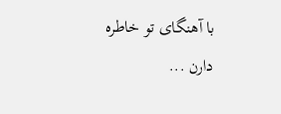با آهنگای تو خاطره دارن ...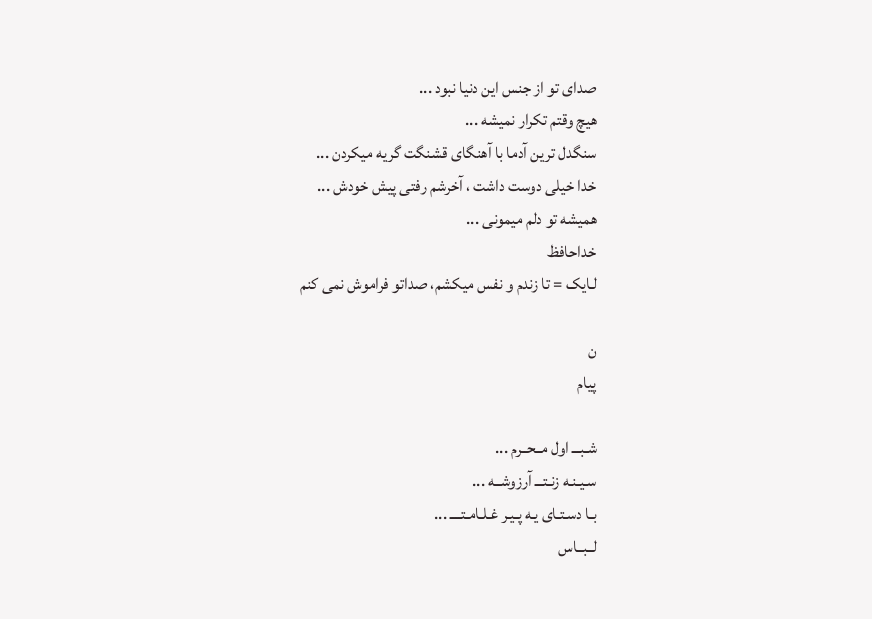صدای تو از جنس این دنیا نبود ...
هیچ وقتم تکرار نمیشه ...
سنگدل ترین آدما با آهنگای قشنگت گریه میکردن ...
خدا خیلی دوست داشت ، آخرشم رفتی پیش خودش ...
همیشه تو دلم میمونی ...
خداحافظ
لـایک = تا زندم و نفس میکشم، صداتو فراموش نمی کنم

ن
پیام

شـبـــ اول مــحــرم ...
سـیـنـه زنـتـــ آرزوشــه ...
بـا دسـتـای یـه پـیـر غـلـامـتــــ ...
لــبــاس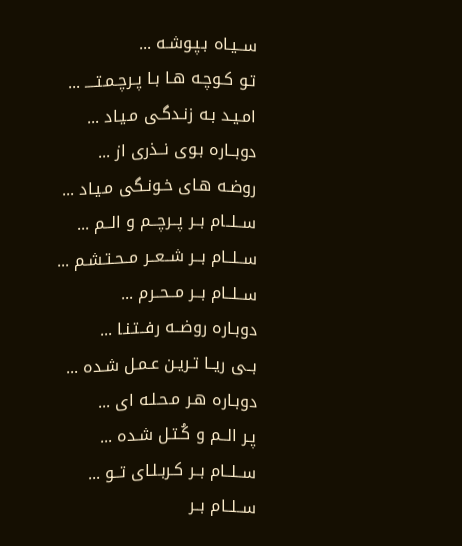ســیـاه بـپـوشـه ...
تـو کـوچـه هـا بـا پـرچـمـتــــ ...
امـیـد بـه زنـدگـی مـیـاد ...
دوبــاره بـوی نــذری از ...
روضـه هـای خـونـگی مـیـاد ...
ســلــام بــر پــرچــم و الــم ...
ســلــام بــر شــعــر مــحـتـشـم ...
ســلــام بــر مــحــرم ...
دوبـاره روضــه رفــتـنـا ...
بــی ریــا تـریـن عـمـل شـده ...
دوبـاره هـر مـحـلـه ای ...
پـر الــم و کُـتـل شـده ...
ســلــام بــر کـربـلـای تــو ...
ســلــام بــر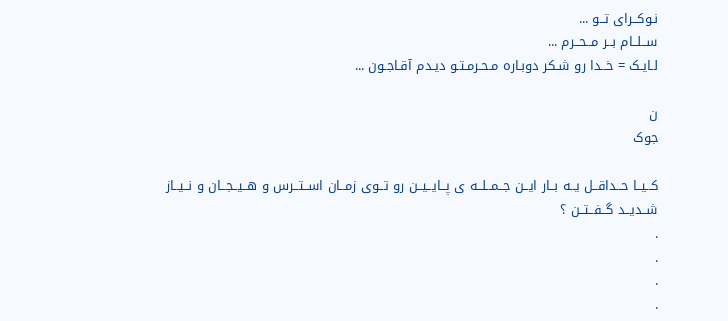نـوکــرای تــو ...
ســلــام بــر مــحــرم ...
لـایـک = خــدا رو شـکر دوبـاره مـحـرمـتـو دیـدم آقـاجـون ...

ن
جوک

کــیــا حــداقــل یــه بــار ایــن جــمــلــه ی پــایــیــن رو تــوی زمــان اســتــرس و هــیــجــان و نــیــاز شــدیــد گــفــتــن ؟
.
.
.
.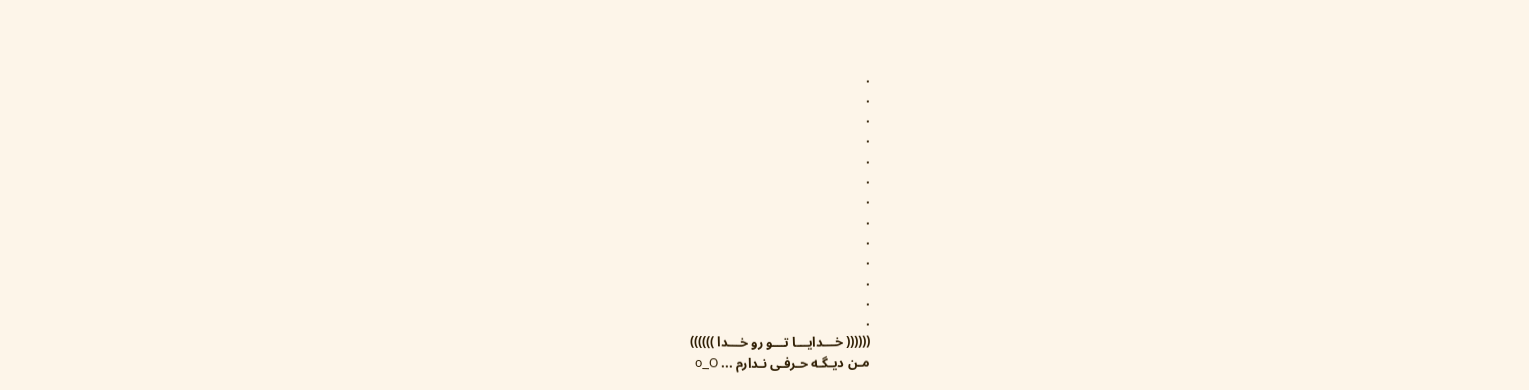.
.
.
.
.
.
.
.
.
.
.
.
.
(((((( خـــدایـــا تـــو رو خـــدا ))))))
مـن دیـگـه حـرفـی نـدارم ... o_O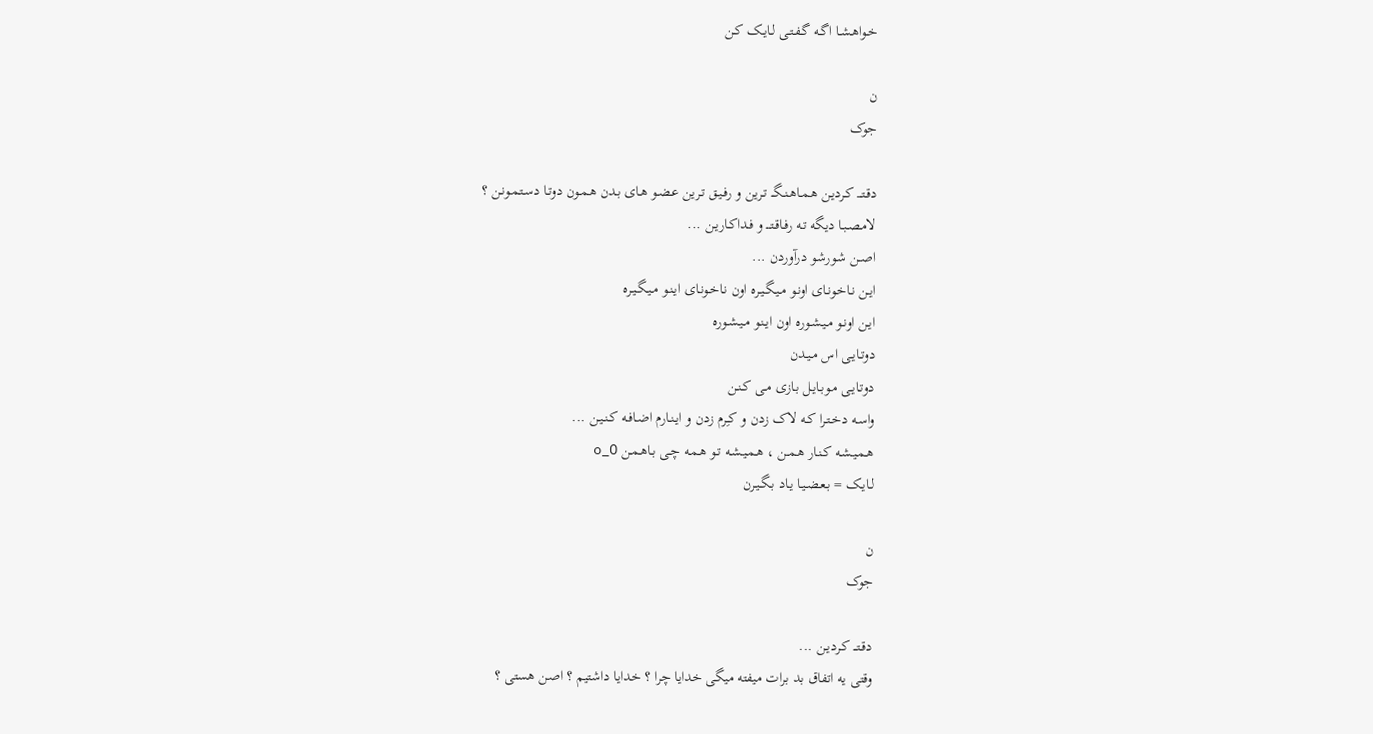خـواهـشـا اگـه گـفـتـی لـایـک کـن

ن
جوک

دقـتـــ کـردیـن هـمـاهـنـگــ تـرین و رفـیـق تـرین عـضـو هـای بـدن هـمـون دوتـا دسـتـمـونـن ؟
لامـصـبـا دیگه تـه رفـاقـتـــ و فـداکـاریـن ...
اصـن شـورشـو درآوردن ...
ایـن نـاخـونـای اونـو مـیـگـیـره اون نـاخـونـای ایـنـو مـیـگـیـره
ایـن اونـو مـیـشـوره اون ایـنـو مـیـشـوره
دوتـایـی اس مـیـدن
دوتـایـی مـوبـایـل بـازی مـی کـنـن
واسـه دخـتـرا کـه لاک زدن و کـِرم زدن و ایـنـارم اضـافـه کـنـیـن ...
هـمـیـشـه کـنـار هـمـن ، هـمـیـشـه تـو هـمـه چـی بـاهـمـن o_O
لـایـک = بـعـضـیـا یـاد بـگـیـرن

ن
جوک

دقـتـــ کـردیـن ...
وقتی یه اتفاق بد برات میفته میگی خدایا چرا ؟ خدایا داشتیم ؟ اصن هستی ؟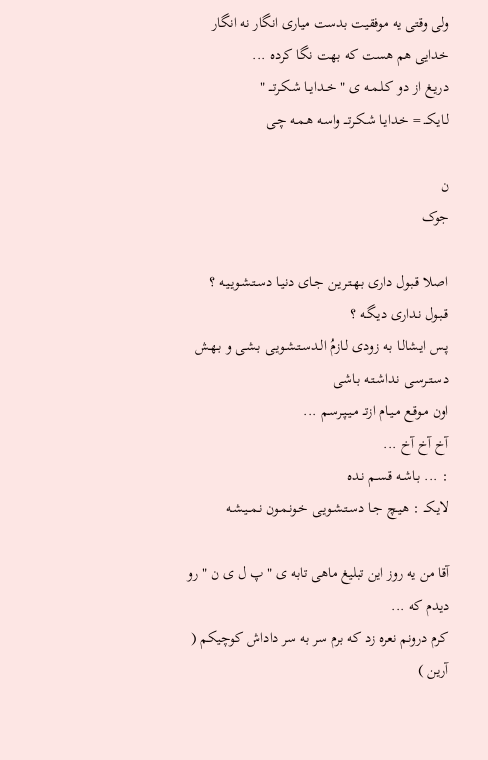ولی وقتی یه موفقیت بدست میاری انگار نه انگار خدایی هم هست که بهت نگا کرده ...
دریـغ از دو کـلـمـه ی " خــدایــا شـکـرتـــ "
لـایـکــ = خـدایـا شـکـرتـــ واسـه هـمـه چـی

ن
جوک

اصلا قـبـول داری بـهـتـریـن جـای دنیـا دسـتـشـویـیـه ؟
قـبـول نـداری دیـگـه ؟
پـس ایـشالـا بـه زودی لـازمُ الـدسـتـشـویـی بـشـی و بـهـش دسـتـرسـی نـداشـتـه بـاشی
اون مـوقـع مـیـام ازتــ مـیـپـرسـم ...
آخ آخ آخ ...
: ... بـاشـه قـسـم نـده
لایـکــ : هـیـچ جـا دسـتـشـویـی خـونـمـون نـمــیـشـه

آقا من یه روز این تبلیغ ماهی تابه ی " پ ل ی ن " رو دیدم که ...
کرم درونم نعره زد که برم سر به سر داداش کوچیکم ( آرین )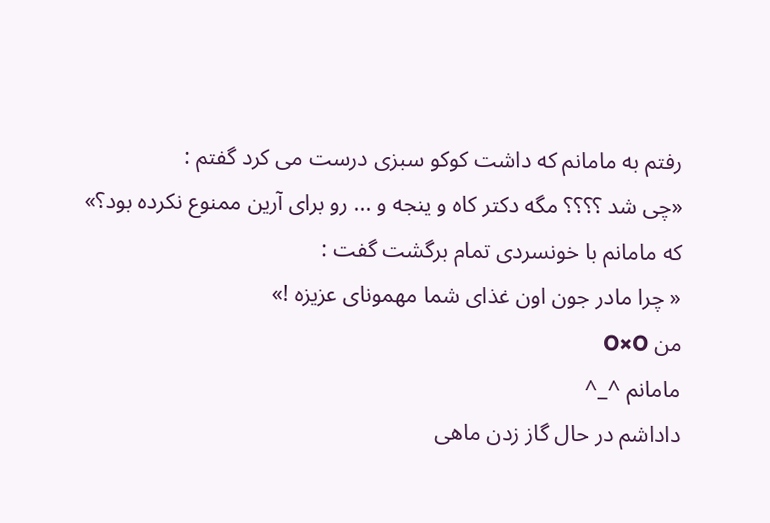رفتم به مامانم که داشت کوکو سبزی درست می کرد گفتم :
«چی شد ؟؟؟؟ مگه دکتر کاه و ینجه و ... رو برای آرین ممنوع نکرده بود؟»
که مامانم با خونسردی تمام برگشت گفت :
« چرا مادر جون اون غذای شما مهمونای عزیزه !»
من O×O
مامانم ^_^
داداشم در حال گاز زدن ماهی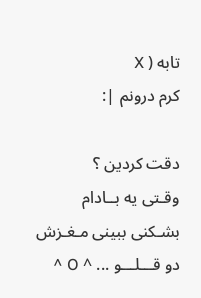تابه ( X
کرم درونم |:

دقت کردین ؟
وقـتی یه بــادام بشـکنی ببینی مـغـزش دو قـــلـــو ... ^ O ^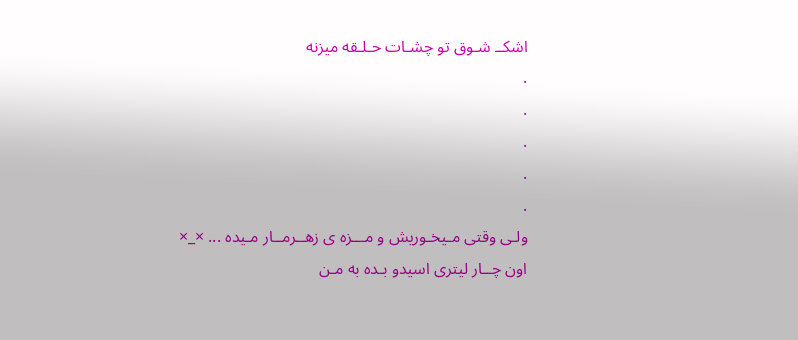اشکــ شـوق تو چشـات حـلـقه میزنه
.
.
.
.
.
ولـی وقتی مـیخـوریش و مـــزه ی زهــرمــار مـیده ... ×_×
اون چــار لیتری اسیدو بـده به مـن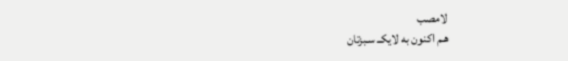لامصب
هـم اکنون به لایکــ سـبزتان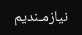نیازمـندیم